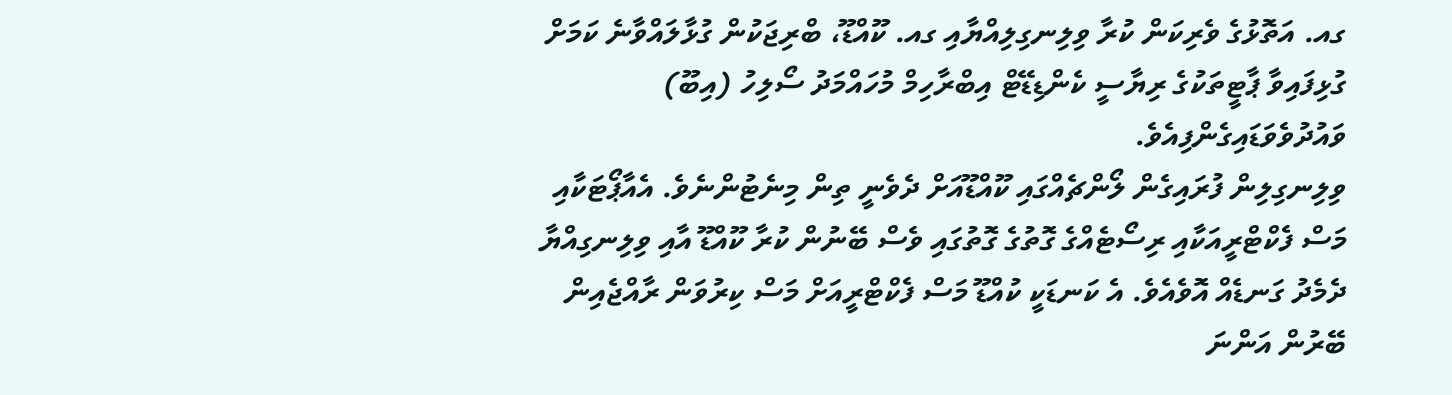ގއ. އަތޮޅުގެ ވެރިކަން ކުރާ ވިލިނގިލިއްޔާއި ގއ. ކޫއްޑޫ، ބްރިޖަކުން ގުޅާލައްވާނެ ކަމަށް ގުޅިފައިވާ ޕާޓީތަކުގެ ރިޔާސީ ކެންޑިޑޭޓް އިބްރާހިމް މުހައްމަދު ސޯލިހު (އިބޫ) ވައުދުވެވަޑައިގެންފިއެވެ.
ވިލިނގިލިން ފުރައިގެން ލޯންޗެއްގައި ކޫއްޑޫއަށް ދެވެނީ ތިން މިނެޓުންނެވެ. އެއާޕޯޓަކާއި މަސް ފެކްޓްރީއަކާއި ރިސޯޓެއްގެ ގޮތުގެ ގޮތުގައި ވެސް ބޭނުން ކުރާ ކޫއްޑޫ އާއި ވިލިނގިއްޔާ ދެމެދު ގަނޑެއް އޮވެއެވެ. އެ ކަނޑަކީ ކުއްޑޫ މަސް ފެކްޓްރީއަށް މަސް ކިރުވަން ރާއްޖެއިން ބޭރުން އަންނަ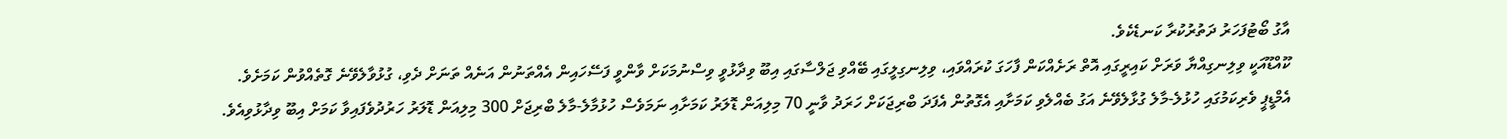އާގު ބޯޓުފަހަރު ދަތުރުކުރާ ކަނޑެކެވެ.
ކޫއްޑޫއަކީ ވިލިނގިއްޔާ ވަރަށް ކައިރީގައި އޮތް ރަށެއްކަން ފާހަގަ ކުރައްވައި، ވިލިނގިލީގައި ބޭއްވި ޖަލްސާގައި އިބޫ ވިދާޅުވީ ވިސްނުމަކަށް ވާންވީ ފަސޭހައިން އެއްތަނުން އަނެއް ތަނަށް ދެވި، ގުޅުވާލެވޭނެ ގޮތެއްވުން ކަމަށެވެ.
އެމްޑީޕީ ވެރިކަމުގައި ހުޅުލެ-މާލެ ގުޅާލެވޭނެ އަގު ބެއްލެވި ކަމަށާއި އެގޮތުން އެފަދަ ބްރިޖަކަށް ހަރަދު ވާނީ 70 މިލިއަން ޑޮލަރު ކަމަށާއި ނަމަވެސް ހުޅުމާލެ-މާލެ ބްރިޖަށް 300 މިލިއަން ޑޮލަރު ހަރުދުވެފައިވާ ކަމަށް އިބޫ ވިދާޅުވިއެވެ.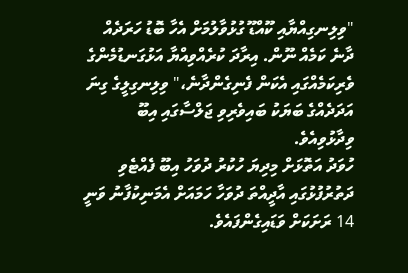"ވިލިނގިއްޔާއި ކޫއްޑޫ ގުޅުވާލުމަށް އެހާ ބޮޑު ހަރަދެއް ދާނެ ކަމެއް ނޫން. އިރާދަ ކުރެއްވިއްޔާ އަޅުގަނޑުމެންގެ ވެރިކަމެއްގައި އެކަން ފެނިގެންދާނެ،" ވިލިނގިލީގެ ގިނަ އަދަދެއްގެ ބަޔަކު ބައިވެރިވި ޖަލްސާގައި އިބޫ ވިދާޅުވިއެވެ.
ހުވަދު އަތޮޅަށް މިދިޔަ ހުކުރު ދުވަހު އިބޫ ފެއްޓެވި ދަތުރުފުޅުގައި އާދީއްތަ ދުވަހާ ހަމައަށް އެމަނިކުފާނު ވަނީ 14 ރަށަކަށް ވަޑައިގެންފައެވެ.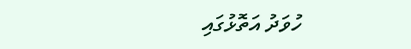ހުވަދު އަތޮޅުގައި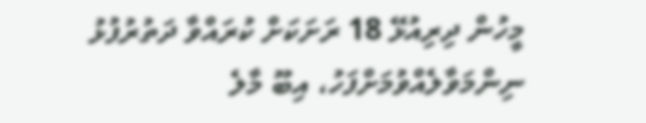މީހުން ދިރިއުޅޭ 18 ރަށަކަށް ކުރައްވާ ދަތުރުފުޅު ނިންމަވާލެއްވުމަށްފަހު، އިބޫ މާލެ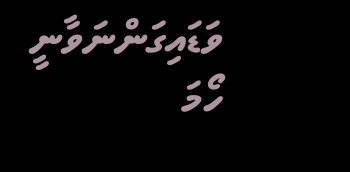ވަޑައިގަންނަވާނީ ހޯމަ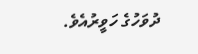ދުވަހުގެ ހަވީރުއެވެ.